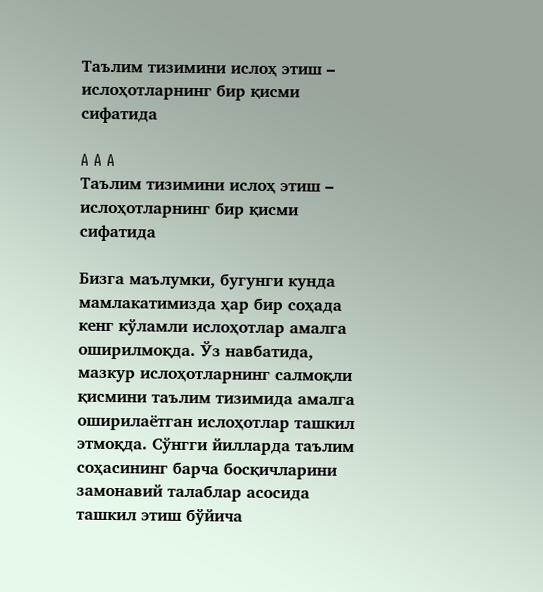Таълим тизимини ислоҳ этиш – ислоҳотларнинг бир қисми сифатида

A A A
Таълим тизимини ислоҳ этиш – ислоҳотларнинг бир қисми сифатида

Бизга маълумки, бугунги кунда мамлакатимизда ҳар бир соҳада кенг кўламли ислоҳотлар амалга оширилмоқда. Ўз навбатида, мазкур ислоҳотларнинг салмоқли қисмини таълим тизимида амалга оширилаётган ислоҳотлар ташкил этмоқда. Сўнгги йилларда таълим соҳасининг барча босқичларини замонавий талаблар асосида ташкил этиш бўйича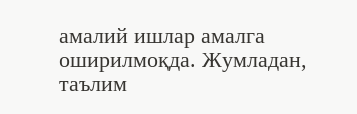амалий ишлар амалга оширилмоқда. Жумладан, таълим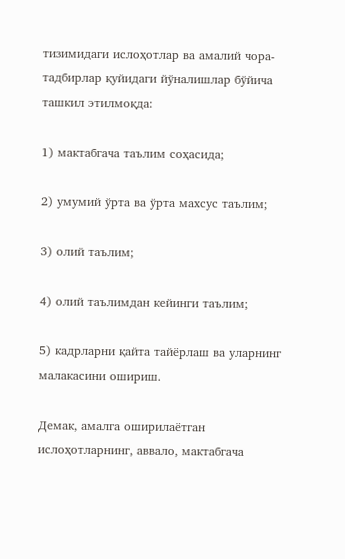тизимидаги ислоҳотлар ва амалий чора-тадбирлар қуйидаги йўналишлар бўйича ташкил этилмоқда:

1) мактабгача таълим соҳасида;

2) умумий ўрта ва ўрта махсус таълим;

3) олий таълим;

4) олий таълимдан кейинги таълим;

5) кадрларни қайта тайёрлаш ва уларнинг малакасини ошириш.

Демак, амалга оширилаётган ислоҳотларнинг, аввало, мактабгача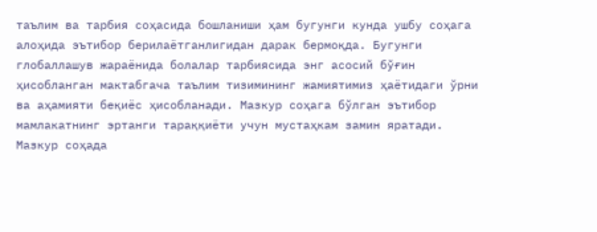таълим ва тарбия соҳасида бошланиши ҳам бугунги кунда ушбу соҳага алоҳида эътибор берилаётганлигидан дарак бермоқда. Бугунги глобаллашув жараёнида болалар тарбиясида энг асосий бўғин ҳисобланган мактабгача таълим тизимининг жамиятимиз ҳаётидаги ўрни ва аҳамияти беқиёс ҳисобланади. Мазкур соҳага бўлган эътибор мамлакатнинг эртанги тараққиёти учун мустаҳкам замин яратади. Мазкур соҳада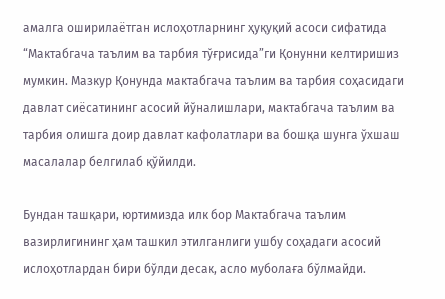амалга оширилаётган ислоҳотларнинг ҳуқуқий асоси сифатида “Мактабгача таълим ва тарбия тўғрисида”ги Қонунни келтиришиз мумкин. Мазкур Қонунда мактабгача таълим ва тарбия соҳасидаги давлат сиёсатининг асосий йўналишлари, мактабгача таълим ва тарбия олишга доир давлат кафолатлари ва бошқа шунга ўхшаш масалалар белгилаб қўйилди.

Бундан ташқари, юртимизда илк бор Мактабгача таълим вазирлигининг ҳам ташкил этилганлиги ушбу соҳадаги асосий ислоҳотлардан бири бўлди десак, асло муболаға бўлмайди.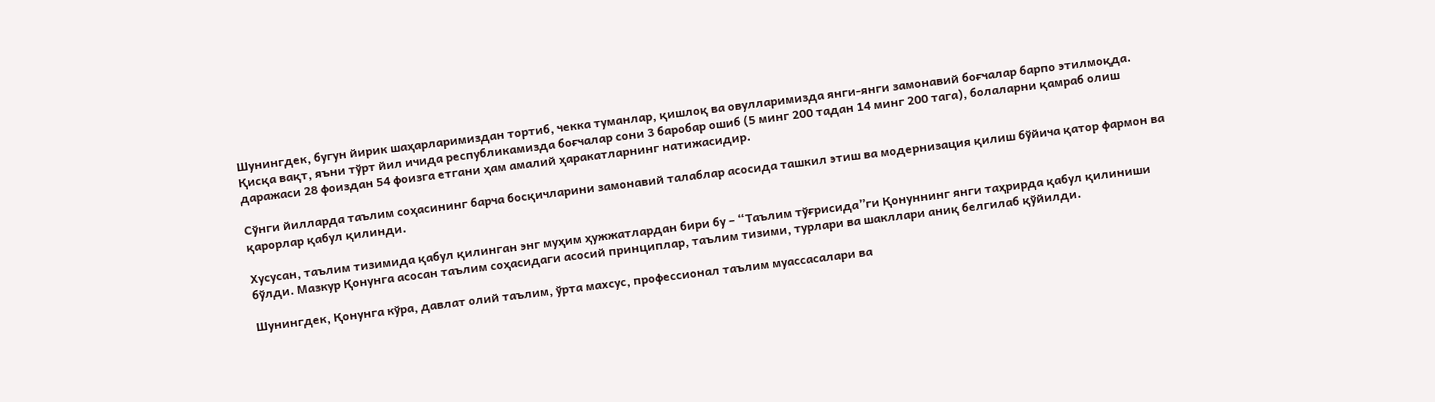Шунингдек, бугун йирик шаҳарларимиздан тортиб, чекка туманлар, қишлоқ ва овулларимизда янги-янги замонавий боғчалар барпо этилмоқда. Қисқа вақт, яъни тўрт йил ичида республикамизда боғчалар сони 3 баробар ошиб (5 минг 200 тадан 14 минг 200 тага), болаларни қамраб олиш даражаси 28 фоиздан 54 фоизга етгани ҳам амалий ҳаракатларнинг натижасидир.

Сўнги йилларда таълим соҳасининг барча босқичларини замонавий талаблар асосида ташкил этиш ва модернизация қилиш бўйича қатор фармон ва қарорлар қабул қилинди.

Хусусан, таълим тизимида қабул қилинган энг муҳим ҳужжатлардан бири бу – “Таълим тўғрисида”ги Қонуннинг янги таҳрирда қабул қилиниши бўлди. Мазкур Қонунга асосан таълим соҳасидаги асосий принциплар, таълим тизими, турлари ва шакллари аниқ белгилаб қўйилди.

Шунингдек, Қонунга кўра, давлат олий таълим, ўрта махсус, профессионал таълим муассасалари ва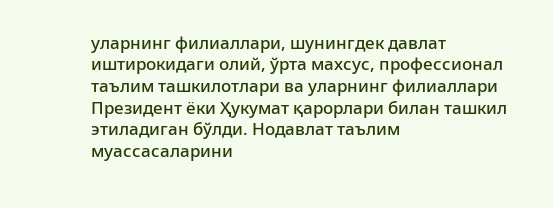уларнинг филиаллари, шунингдек давлат иштирокидаги олий, ўрта махсус, профессионал таълим ташкилотлари ва уларнинг филиаллари Президент ёки Ҳукумат қарорлари билан ташкил этиладиган бўлди. Нодавлат таълим муассасаларини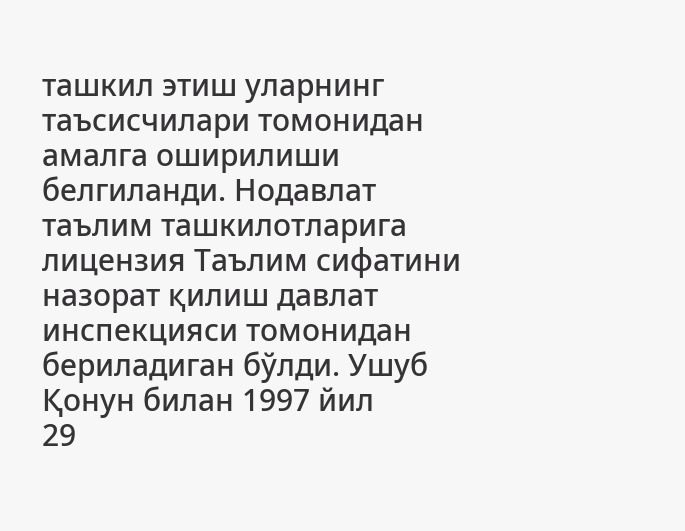ташкил этиш уларнинг таъсисчилари томонидан амалга оширилиши белгиланди. Нодавлат таълим ташкилотларига лицензия Таълим сифатини назорат қилиш давлат инспекцияси томонидан бериладиган бўлди. Ушуб Қонун билан 1997 йил
29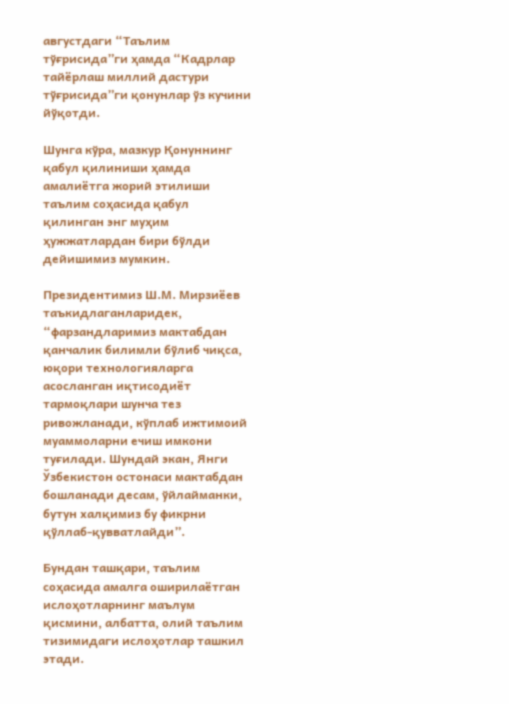августдаги “Таълим тўғрисида”ги ҳамда “Кадрлар тайёрлаш миллий дастури тўғрисида”ги қонунлар ўз кучини йўқотди.

Шунга кўра, мазкур Қонуннинг қабул қилиниши ҳамда амалиётга жорий этилиши таълим соҳасида қабул қилинган энг муҳим ҳужжатлардан бири бўлди дейишимиз мумкин.

Президентимиз Ш.М. Мирзиёев таъкидлаганларидек, “фарзандларимиз мактабдан қанчалик билимли бўлиб чиқса, юқори технологияларга асосланган иқтисодиёт тармоқлари шунча тез ривожланади, кўплаб ижтимоий муаммоларни ечиш имкони туғилади. Шундай экан, Янги Ўзбекистон остонаси мактабдан бошланади десам, ўйлайманки, бутун халқимиз бу фикрни қўллаб-қувватлайди”.

Бундан ташқари, таълим соҳасида амалга оширилаётган ислоҳотларнинг маълум қисмини, албатта, олий таълим тизимидаги ислоҳотлар ташкил этади.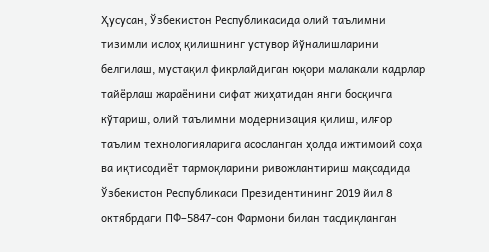Ҳусусан, Ўзбекистон Республикасида олий таълимни тизимли ислоҳ қилишнинг устувор йўналишларини белгилаш, мустақил фикрлайдиган юқори малакали кадрлар тайёрлаш жараёнини сифат жиҳатидан янги босқичга кўтариш, олий таълимни модернизация қилиш, илғор таълим технологияларига асосланган ҳолда ижтимоий соҳа ва иқтисодиёт тармоқларини ривожлантириш мақсадида Ўзбекистон Республикаси Президентининг 2019 йил 8 октябрдаги ПФ–5847-сон Фармони билан тасдиқланган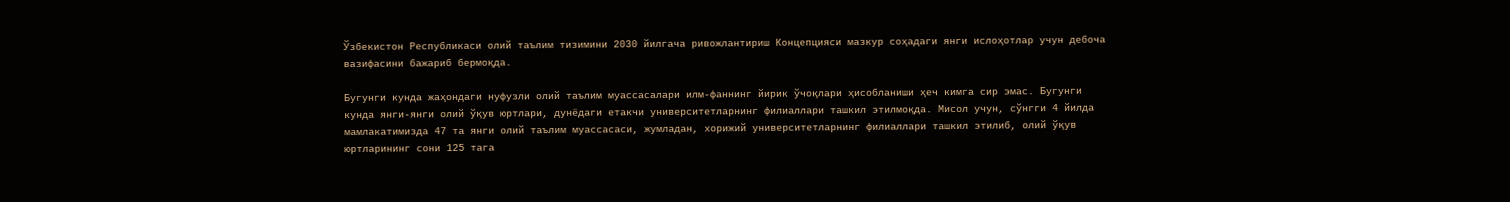Ўзбекистон Республикаси олий таълим тизимини 2030 йилгача ривожлантириш Концепцияси мазкур соҳадаги янги ислоҳотлар учун дебоча вазифасини бажариб бермоқда.

Бугунги кунда жаҳондаги нуфузли олий таълим муассасалари илм-фаннинг йирик ўчоқлари ҳисобланиши ҳеч кимга сир эмас. Бугунги кунда янги-янги олий ўқув юртлари, дунёдаги етакчи университетларнинг филиаллари ташкил этилмоқда. Мисол учун, сўнгги 4 йилда мамлакатимизда 47 та янги олий таълим муассасаси, жумладан, хорижий университетларнинг филиаллари ташкил этилиб, олий ўқув юртларининг сони 125 тага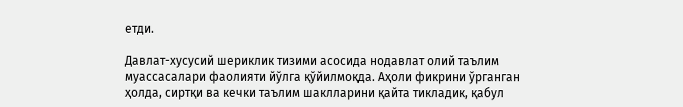етди.

Давлат-хусусий шериклик тизими асосида нодавлат олий таълим муассасалари фаолияти йўлга қўйилмоқда. Аҳоли фикрини ўрганган ҳолда, сиртқи ва кечки таълим шаклларини қайта тикладик, қабул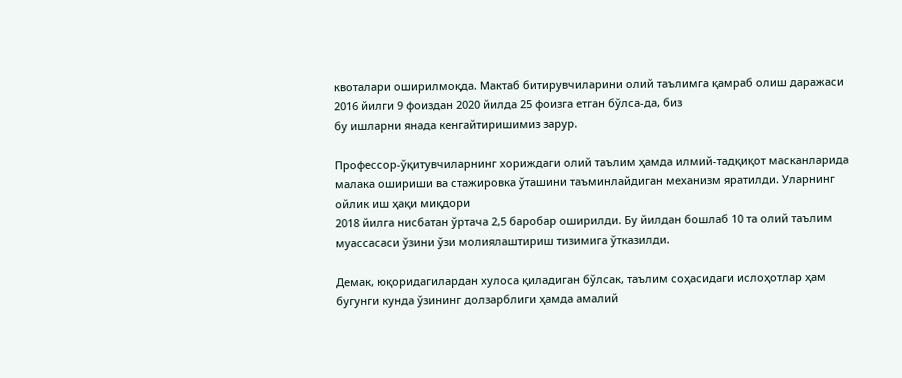квоталари оширилмоқда. Мактаб битирувчиларини олий таълимга қамраб олиш даражаси 2016 йилги 9 фоиздан 2020 йилда 25 фоизга етган бўлса-да, биз
бу ишларни янада кенгайтиришимиз зарур.

Профессор-ўқитувчиларнинг хориждаги олий таълим ҳамда илмий-тадқиқот масканларида малака ошириши ва стажировка ўташини таъминлайдиган механизм яратилди. Уларнинг ойлик иш ҳақи миқдори
2018 йилга нисбатан ўртача 2,5 баробар оширилди. Бу йилдан бошлаб 10 та олий таълим муассасаси ўзини ўзи молиялаштириш тизимига ўтказилди.

Демак, юқоридагилардан хулоса қиладиган бўлсак, таълим соҳасидаги ислоҳотлар ҳам бугунги кунда ўзининг долзарблиги ҳамда амалий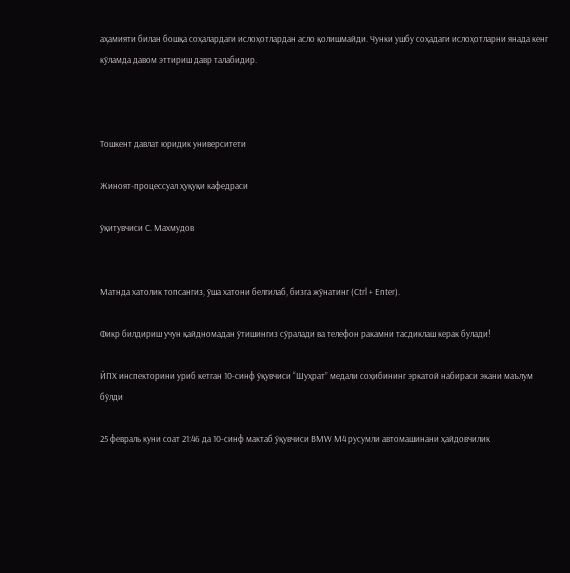аҳамияти билан бошқа соҳалардаги ислоҳотлардан асло қолишмайди. Чунки ушбу соҳадаги ислоҳотларни янада кенг кўламда давом эттириш давр талабидир.



Тошкент давлат юридик университети

Жиноят-процессуал ҳуқуқи кафедраси

ўқитувчиси С. Махмудов


Матнда хатолик топсангиз, ўша хатони белгилаб, бизга жўнатинг (Ctrl + Enter).

Фикр билдириш учун қайдномадан ўтишингиз сўралади ва телефон ракамни тасдиклаш керак булади!

ЙПХ инспекторини уриб кетган 10-синф ўқувчиси “Шуҳрат” медали соҳибининг эркатой набираси экани маълум бўлди

25 февраль куни соат 21:46 да 10-синф мактаб ўқувчиси BMW М4 русумли автомашинани ҳайдовчилик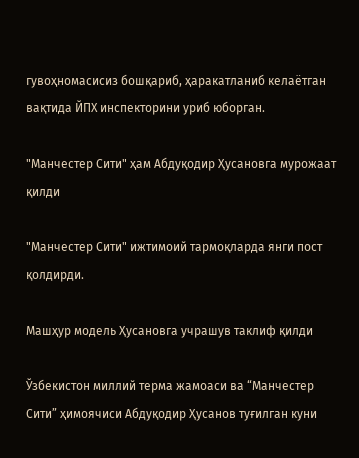гувоҳномасисиз бошқариб, ҳаракатланиб келаётган вақтида ЙПХ инспекторини уриб юборган.

"Манчестер Сити" ҳам Абдуқодир Ҳусановга мурожаат қилди

"Манчестер Сити" ижтимоий тармоқларда янги пост қолдирди.

Машҳур модель Ҳусановга учрашув таклиф қилди

Ўзбекистон миллий терма жамоаси ва “Манчестер Сити” ҳимоячиси Абдуқодир Ҳусанов туғилган куни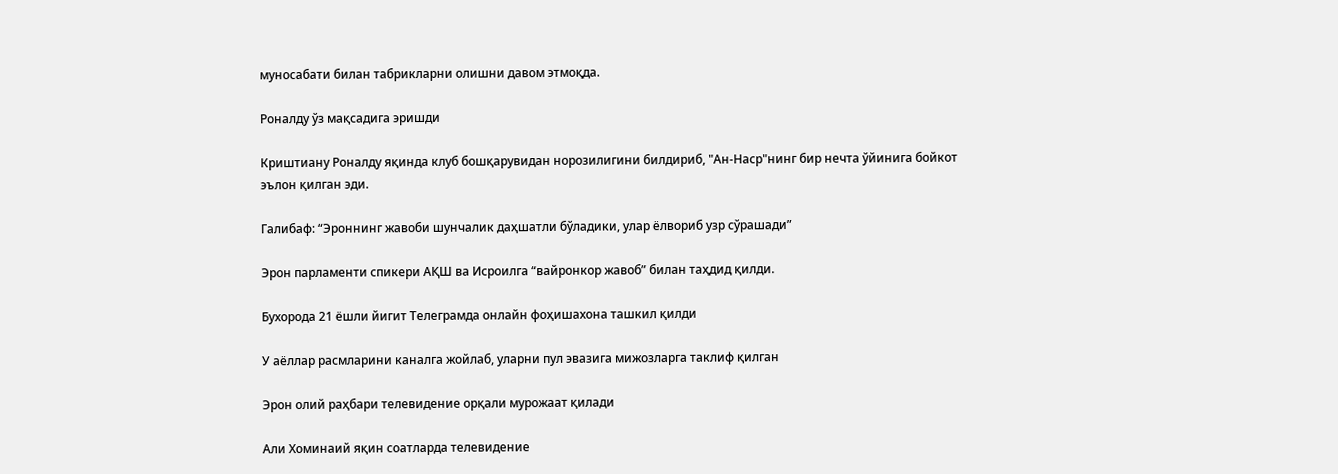муносабати билан табрикларни олишни давом этмоқда.

Роналду ўз мақсадига эришди

Криштиану Роналду яқинда клуб бошқарувидан норозилигини билдириб, "Ан-Наср"нинг бир нечта ўйинига бойкот эълон қилган эди.

Галибаф: “Эроннинг жавоби шунчалик даҳшатли бўладики, улар ёлвориб узр сўрашади”

Эрон парламенти спикери АҚШ ва Исроилга “вайронкор жавоб” билан таҳдид қилди.

Бухорода 21 ёшли йигит Телеграмда онлайн фоҳишахона ташкил қилди

У аёллар расмларини каналга жойлаб, уларни пул эвазига мижозларга таклиф қилган

Эрон олий раҳбари телевидение орқали мурожаат қилади

Али Хоминаий яқин соатларда телевидение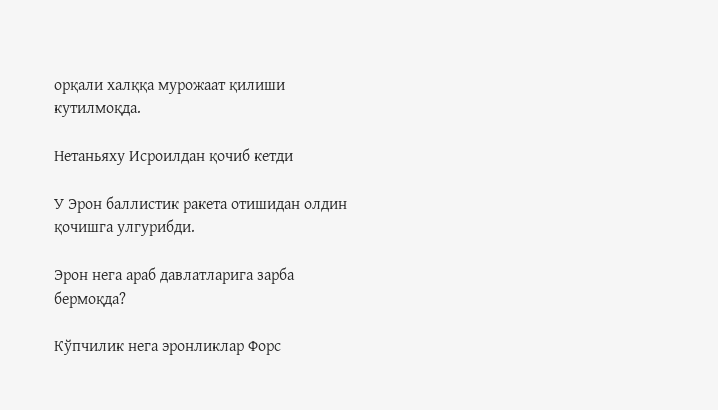орқали халққа мурожаат қилиши кутилмоқда.

Нетаньяху Исроилдан қочиб кетди

У Эрон баллистик ракета отишидан олдин қочишга улгурибди.

Эрон нега араб давлатларига зарба бермоқда?

Кўпчилик нега эронликлар Форс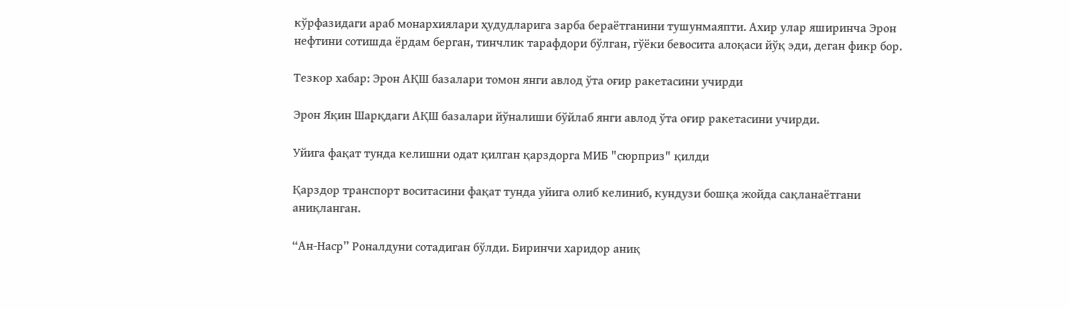кўрфазидаги араб монархиялари ҳудудларига зарба бераётганини тушунмаяпти. Ахир улар яширинча Эрон нефтини сотишда ёрдам берган, тинчлик тарафдори бўлган, гўёки бевосита алоқаси йўқ эди, деган фикр бор.

Тезкор хабар: Эрон АҚШ базалари томон янги авлод ўта оғир ракетасини учирди

Эрон Яқин Шарқдаги АҚШ базалари йўналиши бўйлаб янги авлод ўта оғир ракетасини учирди.

Уйига фақат тунда келишни одат қилган қарздорга МИБ "сюрприз" қилди

Қарздор транспорт воситасини фақат тунда уйига олиб келиниб, кундузи бошқа жойда сақланаётгани аниқланган.

“Ан-Наср” Роналдуни сотадиган бўлди. Биринчи харидор аниқ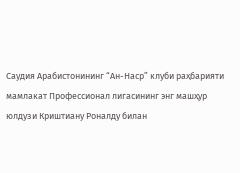Саудия Арабистонининг “Ан-Наср” клуби раҳбарияти мамлакат Профессионал лигасининг энг машҳур юлдузи Криштиану Роналду билан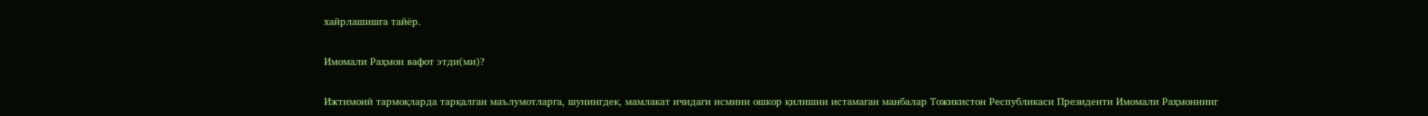хайрлашишга тайёр.

Имомали Раҳмон вафот этди(ми)?

Ижтимоий тармоқларда тарқалган маълумотларга, шунингдек, мамлакат ичидаги исмини ошкор қилишни истамаган манбалар Тожикистон Республикаси Президенти Имомали Раҳмоннинг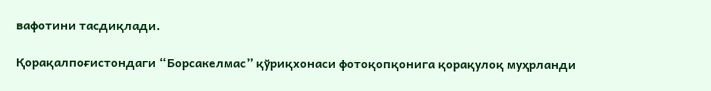вафотини тасдиқлади.

Қорақалпоғистондаги “Борсакелмас” қўриқхонаси фотоқопқонига қорақулоқ муҳрланди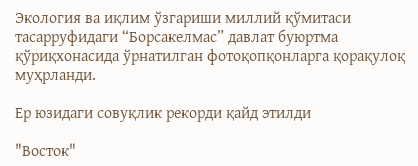Экология ва иқлим ўзгариши миллий қўмитаси тасарруфидаги “Борсакелмас” давлат буюртма қўриқхонасида ўрнатилган фотоқопқонларга қорақулоқ муҳрланди.

Ер юзидаги совуқлик рекорди қайд этилди

"Восток"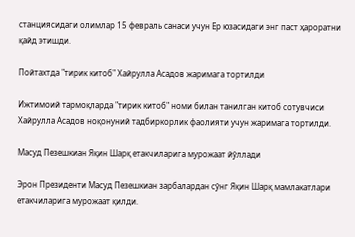станциясидаги олимлар 15 февраль санаси учун Ер юзасидаги энг паст ҳароратни қайд этишди.

Пойтахтда "тирик китоб" Хайрулла Асадов жаримага тортилди

Ижтимоий тармоқларда "тирик китоб" номи билан танилган китоб сотувчиси Хайрулла Асадов ноқонуний тадбиркорлик фаолияти учун жаримага тортилди.

Масуд Пезешкиан Яқин Шарқ етакчиларига мурожаат йўллади

Эрон Президенти Масуд Пезешкиан зарбалардан сўнг Яқин Шарқ мамлакатлари етакчиларига мурожаат қилди.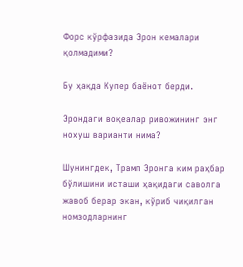Форс кўрфазида Эрон кемалари қолмадими?

Бу ҳақда Купер баёнот берди.

Эрондаги воқеалар ривожининг энг нохуш варианти нима?

Шунингдек, Трамп Эронга ким раҳбар бўлишини исташи ҳақидаги саволга жавоб берар экан, кўриб чиқилган номзодларнинг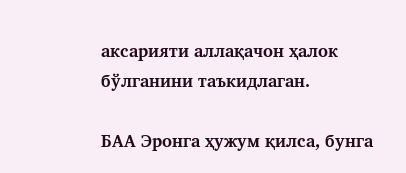аксарияти аллақачон ҳалок бўлганини таъкидлаган.

БАА Эронга ҳужум қилса, бунга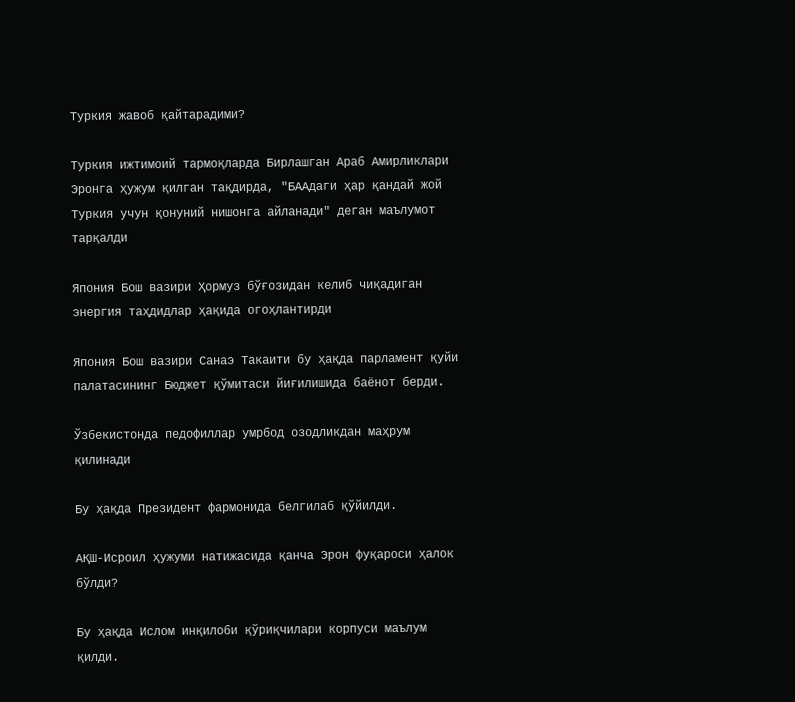Туркия жавоб қайтарадими?

Туркия ижтимоий тармоқларда Бирлашган Араб Амирликлари Эронга ҳужум қилган тақдирда, "БААдаги ҳар қандай жой Туркия учун қонуний нишонга айланади" деган маълумот тарқалди

Япония Бош вазири Ҳормуз бўғозидан келиб чиқадиган энергия таҳдидлар ҳақида огоҳлантирди

Япония Бош вазири Санаэ Такаити бу ҳақда парламент қуйи палатасининг Бюджет қўмитаси йиғилишида баёнот берди.

Ўзбекистонда педофиллар умрбод озодликдан маҳрум қилинади

Бу ҳақда Президент фармонида белгилаб қўйилди.

АҚШ-Исроил ҳужуми натижасида қанча Эрон фуқароси ҳалок бўлди?

Бу ҳақда Ислом инқилоби қўриқчилари корпуси маълум қилди.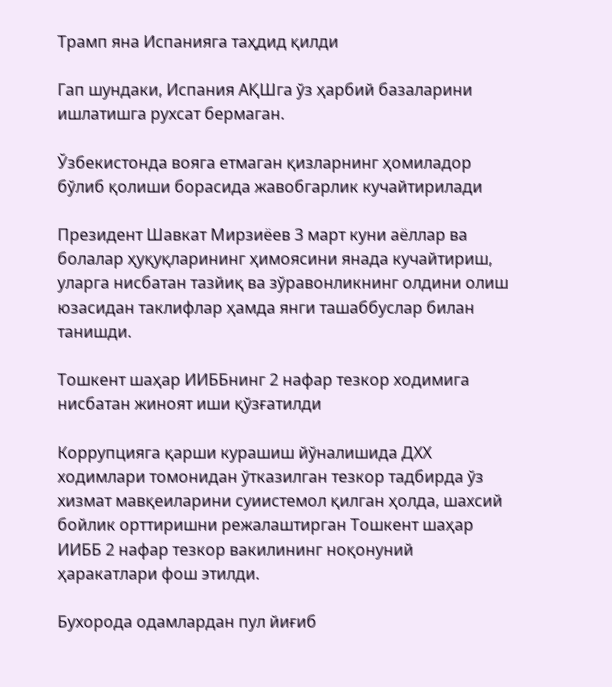Трамп яна Испанияга таҳдид қилди

Гап шундаки, Испания АҚШга ўз ҳарбий базаларини ишлатишга рухсат бермаган.

Ўзбекистонда вояга етмаган қизларнинг ҳомиладор бўлиб қолиши борасида жавобгарлик кучайтирилади

Президент Шавкат Мирзиёев 3 март куни аёллар ва болалар ҳуқуқларининг ҳимоясини янада кучайтириш, уларга нисбатан тазйиқ ва зўравонликнинг олдини олиш юзасидан таклифлар ҳамда янги ташаббуслар билан танишди.

Тошкент шаҳар ИИББнинг 2 нафар тезкор ходимига нисбатан жиноят иши қўзғатилди

Коррупцияга қарши курашиш йўналишида ДХХ ходимлари томонидан ўтказилган тезкор тадбирда ўз хизмат мавқеиларини суиистемол қилган ҳолда, шахсий бойлик орттиришни режалаштирган Тошкент шаҳар ИИББ 2 нафар тезкор вакилининг ноқонуний ҳаракатлари фош этилди.

Бухорода одамлардан пул йиғиб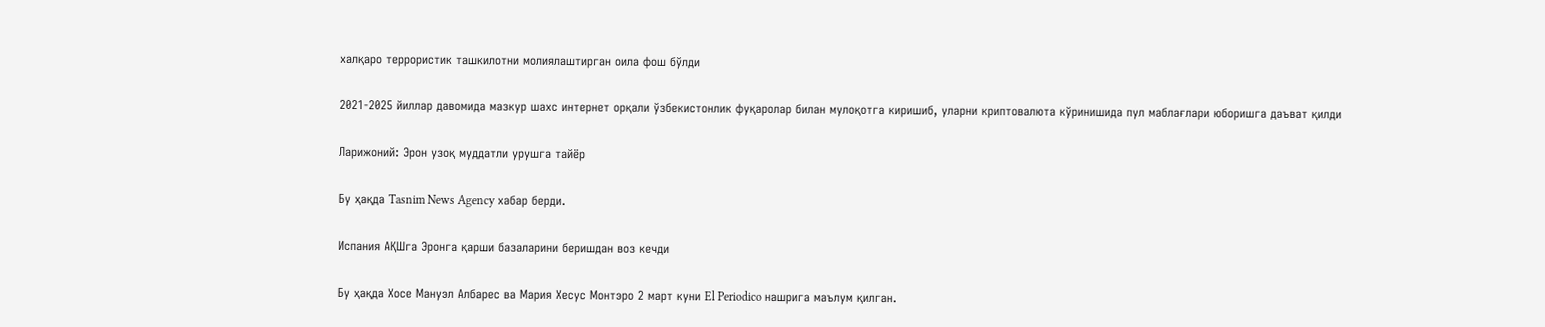халқаро террористик ташкилотни молиялаштирган оила фош бўлди

2021-2025 йиллар давомида мазкур шахс интернет орқали ўзбекистонлик фуқаролар билан мулоқотга киришиб, уларни криптовалюта кўринишида пул маблағлари юборишга даъват қилди

Ларижоний: Эрон узоқ муддатли урушга тайёр

Бу ҳақда Tasnim News Agency хабар берди.

Испания АҚШга Эронга қарши базаларини беришдан воз кечди

Бу ҳақда Хосе Мануэл Албарес ва Мария Хесус Монтэро 2 март куни El Periodico нашрига маълум қилган.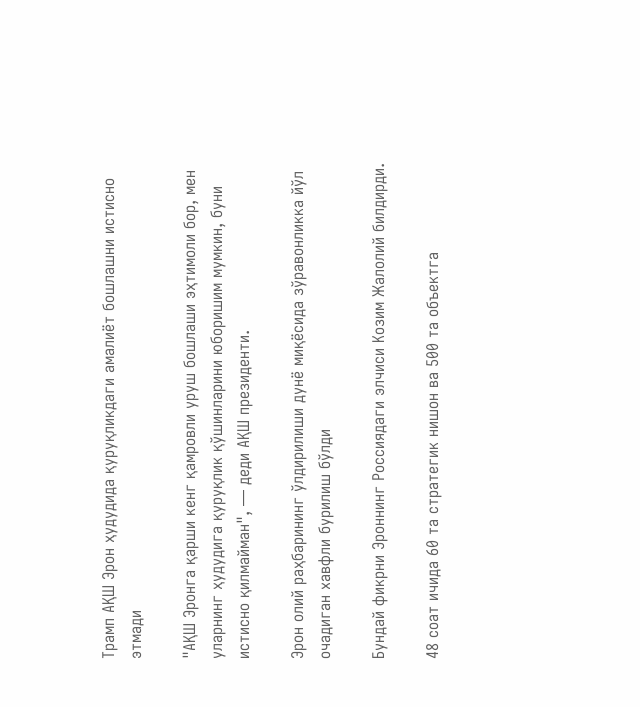Трамп АҚШ Эрон ҳудудида қуруқликдаги амалиёт бошлашни истисно этмади

"АҚШ Эронга қарши кенг қамровли уруш бошлаши эҳтимоли бор, мен уларнинг ҳудудига қуруқлик қўшинларини юборишим мумкин, буни истисно қилмайман", — деди АҚШ президенти.

Эрон олий раҳбарининг ўлдирилиши дунё миқёсида зўравонликка йўл очадиган хавфли бурилиш бўлди

Бундай фикрни Эроннинг Россиядаги элчиси Козим Жалолий билдирди.

48 соат ичида 60 та стратегик нишон ва 500 та объектга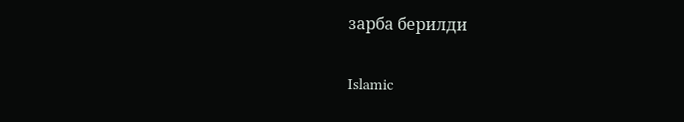зарба берилди

Islamic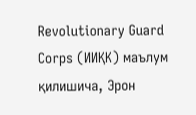Revolutionary Guard Corps (ИИҚК) маълум қилишича, Эрон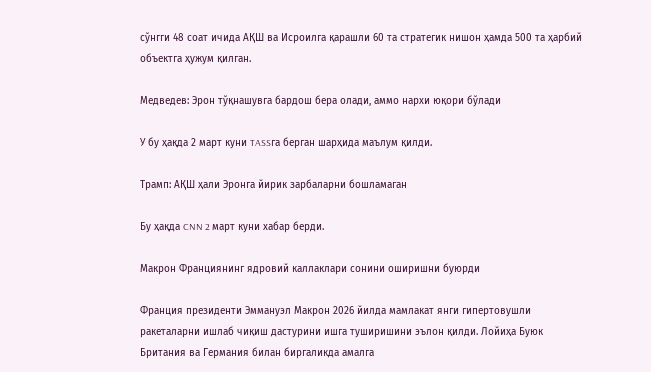сўнгги 48 соат ичида АҚШ ва Исроилга қарашли 60 та стратегик нишон ҳамда 500 та ҳарбий объектга ҳужум қилган.

Медведев: Эрон тўқнашувга бардош бера олади, аммо нархи юқори бўлади

У бу ҳақда 2 март куни TASSга берган шарҳида маълум қилди.

Трамп: АҚШ ҳали Эронга йирик зарбаларни бошламаган

Бу ҳақда CNN 2 март куни хабар берди.

Макрон Франциянинг ядровий каллаклари сонини оширишни буюрди

Франция президенти Эммануэл Макрон 2026 йилда мамлакат янги гипертовушли ракеталарни ишлаб чиқиш дастурини ишга туширишини эълон қилди. Лойиҳа Буюк Британия ва Германия билан биргаликда амалга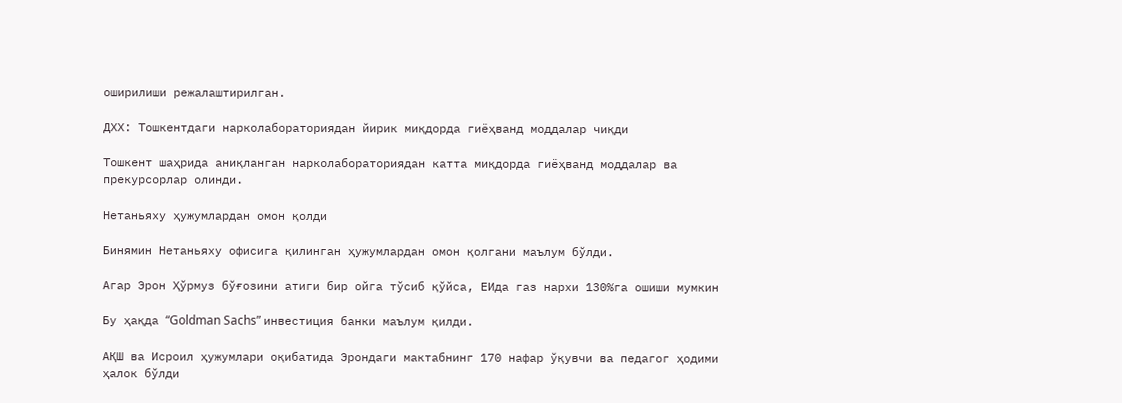оширилиши режалаштирилган.

ДХХ: Тошкентдаги нарколабораториядан йирик миқдорда гиёҳванд моддалар чиқди

Тошкент шаҳрида аниқланган нарколабораториядан катта миқдорда гиёҳванд моддалар ва прекурсорлар олинди.

Нетаньяху ҳужумлардан омон қолди

Бинямин Нетаньяху офисига қилинган ҳужумлардан омон қолгани маълум бўлди.

Агар Эрон Ҳўрмуз бўғозини атиги бир ойга тўсиб қўйса, ЕИда газ нархи 130%га ошиши мумкин

Бу ҳақда “Goldman Sachs” инвестиция банки маълум қилди.

АҚШ ва Исроил ҳужумлари оқибатида Эрондаги мактабнинг 170 нафар ўқувчи ва педагог ҳодими ҳалок бўлди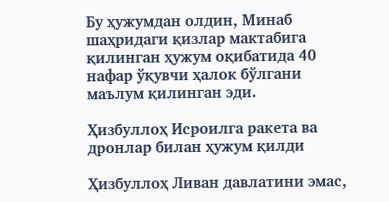Бу ҳужумдан олдин, Минаб шаҳридаги қизлар мактабига қилинган ҳужум оқибатида 40 нафар ўқувчи ҳалок бўлгани маълум қилинган эди.

Ҳизбуллоҳ Исроилга ракета ва дронлар билан ҳужум қилди

Ҳизбуллоҳ Ливан давлатини эмас,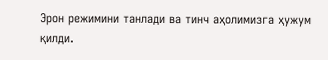Эрон режимини танлади ва тинч аҳолимизга ҳужум қилди.